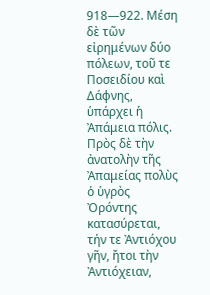918—922. Μέση δὲ τῶν εἰρημένων δύο πόλεων, τοῦ τε Ποσειδίου καὶ Δάφνης, ὑπάρχει ἡ Ἀπάμεια πόλις. Πρὸς δὲ τὴν ἀνατολὴν τῆς Ἀπαμείας πολὺς ὁ ὑγρὸς Ὀρόντης κατασύρεται, τήν τε Ἀντιόχου γῆν, ἤτοι τὴν Ἀντιόχειαν,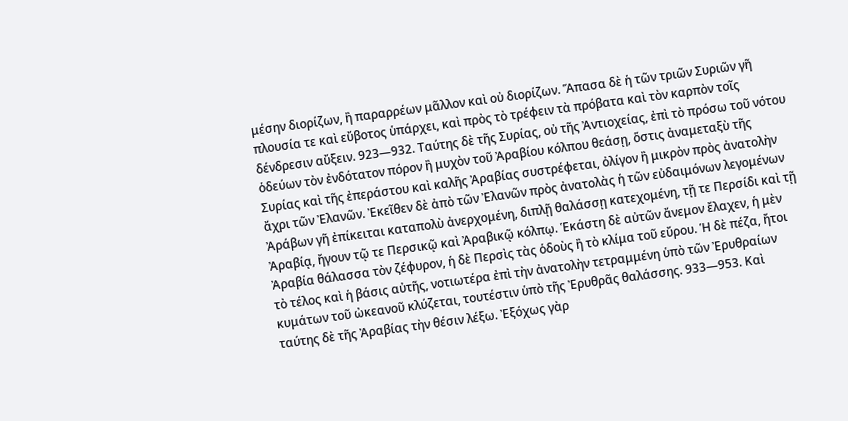μέσην διορίζων, ἢ παραρρέων μᾶλλον καὶ οὐ διορίζων. Ἅπασα δὲ ἡ τῶν τριῶν Συριῶν γῆ πλουσία τε καὶ εὔβοτος ὑπάρχει, καὶ πρὸς τὸ τρέφειν τὰ πρόβατα καὶ τὸν καρπὸν τοῖς δένδρεσιν αὔξειν. 923—932. Ταύτης δὲ τῆς Συρίας, οὐ τῆς Ἀντιοχείας, ἐπὶ τὸ πρόσω τοῦ νότου ὁδεύων τὸν ἐνδότατον πόρον ἢ μυχὸν τοῦ Ἀραβίου κόλπου θεάσῃ, ὅστις ἀναμεταξὺ τῆς Συρίας καὶ τῆς ἐπεράστου καὶ καλῆς Ἀραβίας συστρέφεται, ὀλίγον ἢ μικρὸν πρὸς ἀνατολὴν ἄχρι τῶν Ἐλανῶν. Ἐκεῖθεν δὲ ἀπὸ τῶν Ἐλανῶν πρὸς ἀνατολὰς ἡ τῶν εὐδαιμόνων λεγομένων Ἀράβων γῆ ἐπίκειται καταπολὺ ἀνερχομένη, διπλῇ θαλάσσῃ κατεχομένη, τῇ τε Περσίδι καὶ τῇ Ἀραβίᾳ, ἤγουν τῷ τε Περσικῷ καὶ Ἀραβικῷ κόλπῳ. Ἑκάστη δὲ αὐτῶν ἄνεμον ἔλαχεν, ἡ μὲν Ἀραβία θάλασσα τὸν ζέφυρον, ἡ δὲ Περσὶς τὰς ὁδοὺς ἢ τὸ κλίμα τοῦ εὔρου. Ἡ δὲ πέζα, ἤτοι τὸ τέλος καὶ ἡ βάσις αὐτῆς, νοτιωτέρα ἐπὶ τὴν ἀνατολὴν τετραμμένη ὑπὸ τῶν Ἐρυθραίων κυμάτων τοῦ ὠκεανοῦ κλύζεται, τουτέστιν ὑπὸ τῆς Ἐρυθρᾶς θαλάσσης. 933—953. Καὶ ταύτης δὲ τῆς Ἀραβίας τὴν θέσιν λέξω. Ἐξόχως γὰρ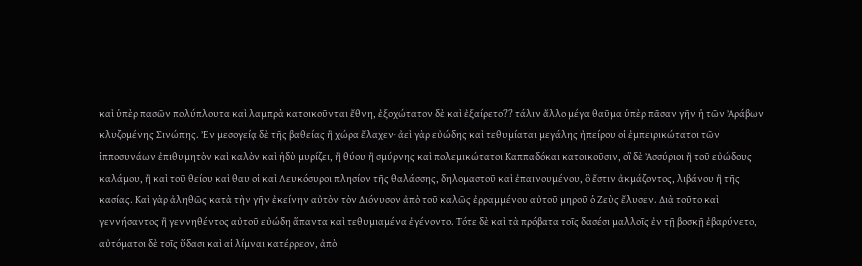καὶ ὑπὲρ πασῶν πολύπλουτα καὶ λαμπρὰ κατοικοῦνται ἔθνη, ἐξοχώτατον δὲ καὶ ἐξαίρετο?? τάλιν ἄλλο μέγα θαῦμα ὑπὲρ πᾶσαν γῆν ἡ τῶν Ἀράβων κλυζομένης Σινώπης. Ἐν μεσογείᾳ δὲ τῆς βαθείας ἢ χώρα ἔλαχεν· ἀεὶ γὰρ εὐώδης καὶ τεθυμίαται μεγάλης ἠπείρου οἱ ἐμπειρικώτατοι τῶν ἱπποσυνάων ἐπιθυμητὸν καὶ καλὸν καὶ ἡδὺ μυρίζει, ἢ θύου ἢ σμύρνης καὶ πολεμικώτατοι Καππαδόκαι κατοικοῦσιν, οἳ δὲ Ἀσσύριοι ἢ τοῦ εὐώδους καλάμου, ἢ καὶ τοῦ θείου καὶ θαυ οἱ καὶ Λευκόσυροι πλησίον τῆς θαλάσσης, δηλομαστοῦ καὶ ἐπαινουμένου, ὃ ἔστιν ἀκμάζοντος, λιβάνου ἢ τῆς κασίας. Καὶ γὰρ ἀληθῶς κατὰ τὴν γῆν ἐκείνην αὐτὸν τὸν Διόνυσον ἀπὸ τοῦ καλῶς ἐρραμμένου αὐτοῦ μηροῦ ὁ Ζεὺς ἔλυσεν. Διὰ τοῦτο καὶ γεννήσαντος ἢ γεννηθέντος αὐτοῦ εὐώδη ἅπαντα καὶ τεθυμιαμένα ἐγένοντο. Τότε δὲ καὶ τὰ πρόβατα τοῖς δασέσι μαλλοῖς ἐν τῇ βοσκῇ ἐβαρύνετο, αὐτόματοι δὲ τοῖς ὕδασι καὶ αἱ λίμναι κατέρρεον, ἀπὸ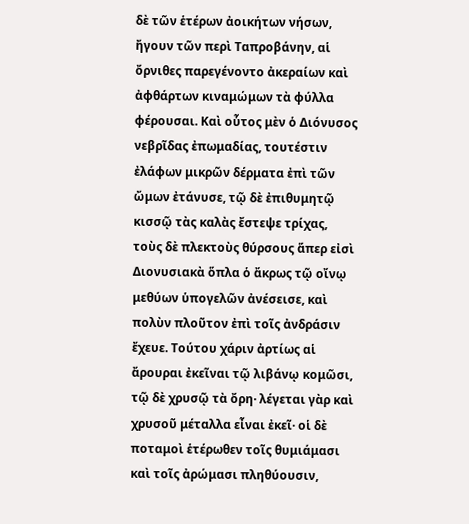δὲ τῶν ἑτέρων ἀοικήτων νήσων, ἤγουν τῶν περὶ Ταπροβάνην, αἱ ὄρνιθες παρεγένοντο ἀκεραίων καὶ ἀφθάρτων κιναμώμων τὰ φύλλα φέρουσαι. Καὶ οὗτος μὲν ὁ Διόνυσος νεβρῖδας ἐπωμαδίας, τουτέστιν ἐλάφων μικρῶν δέρματα ἐπὶ τῶν ὤμων ἐτάνυσε, τῷ δὲ ἐπιθυμητῷ κισσῷ τὰς καλὰς ἔστεψε τρίχας, τοὺς δὲ πλεκτοὺς θύρσους ἅπερ εἰσὶ Διονυσιακὰ ὅπλα ὁ ἄκρως τῷ οἴνῳ μεθύων ὑπογελῶν ἀνέσεισε, καὶ πολὺν πλοῦτον ἐπὶ τοῖς ἀνδράσιν ἔχευε. Τούτου χάριν ἀρτίως αἱ ἄρουραι ἐκεῖναι τῷ λιβάνῳ κομῶσι, τῷ δὲ χρυσῷ τὰ ὄρη· λέγεται γὰρ καὶ χρυσοῦ μέταλλα εἶναι ἐκεῖ· οἱ δὲ ποταμοὶ ἑτέρωθεν τοῖς θυμιάμασι καὶ τοῖς ἀρώμασι πληθύουσιν,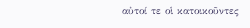αὐτοί τε οἱ κατοικοῦντες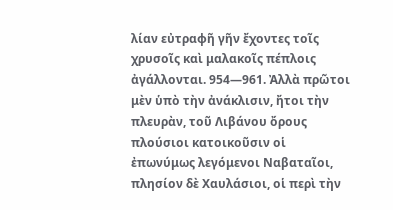λίαν εὐτραφῆ γῆν ἔχοντες τοῖς χρυσοῖς καὶ μαλακοῖς πέπλοις ἀγάλλονται. 954—961. Ἀλλὰ πρῶτοι μὲν ὑπὸ τὴν ἀνάκλισιν, ἤτοι τὴν πλευρὰν, τοῦ Λιβάνου ὄρους πλούσιοι κατοικοῦσιν οἱ ἐπωνύμως λεγόμενοι Ναβαταῖοι, πλησίον δὲ Χαυλάσιοι, οἱ περὶ τὴν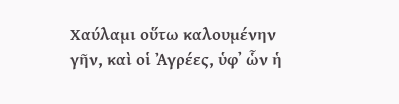Χαύλαμι οὕτω καλουμένην γῆν, καὶ οἱ Ἀγρέες, ὑφ᾿ ὧν ἡ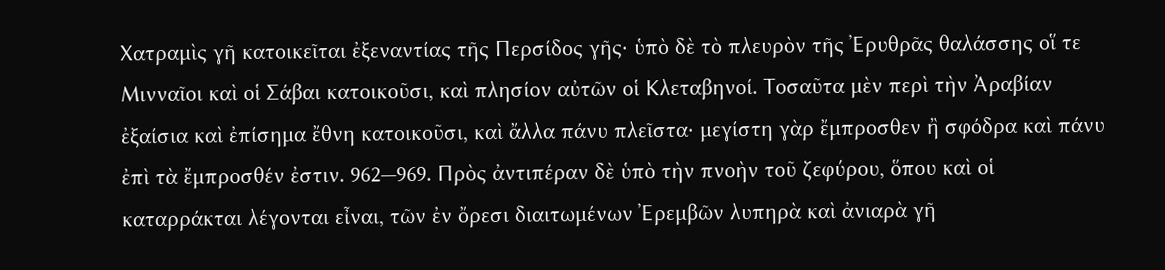Χατραμὶς γῆ κατοικεῖται ἐξεναντίας τῆς Περσίδος γῆς· ὑπὸ δὲ τὸ πλευρὸν τῆς Ἐρυθρᾶς θαλάσσης οἵ τε Μινναῖοι καὶ οἱ Σάβαι κατοικοῦσι, καὶ πλησίον αὐτῶν οἱ Κλεταβηνοί. Τοσαῦτα μὲν περὶ τὴν Ἀραβίαν ἐξαίσια καὶ ἐπίσημα ἔθνη κατοικοῦσι, καὶ ἄλλα πάνυ πλεῖστα· μεγίστη γὰρ ἔμπροσθεν ἢ σφόδρα καὶ πάνυ ἐπὶ τὰ ἔμπροσθέν ἐστιν. 962—969. Πρὸς ἀντιπέραν δὲ ὑπὸ τὴν πνοὴν τοῦ ζεφύρου, ὅπου καὶ οἱ καταρράκται λέγονται εἶναι, τῶν ἐν ὄρεσι διαιτωμένων Ἐρεμβῶν λυπηρὰ καὶ ἀνιαρὰ γῆ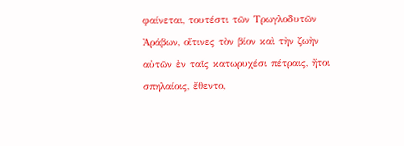φαίνεται, τουτέστι τῶν Τρωγλοδυτῶν Ἀράβων, οἵτινες τὸν βίον καὶ τὴν ζωὴν αὐτῶν ἐν ταῖς κατωρυχέσι πέτραις, ἤτοι σπηλαίοις, ἔθεντο,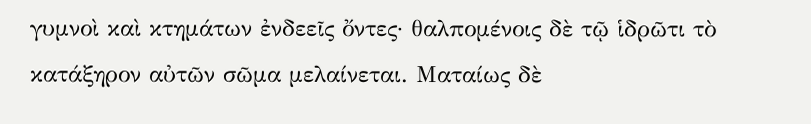γυμνοὶ καὶ κτημάτων ἐνδεεῖς ὄντες· θαλπομένοις δὲ τῷ ἱδρῶτι τὸ κατάξηρον αὐτῶν σῶμα μελαίνεται. Ματαίως δὲ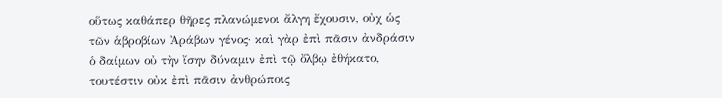οὕτως καθάπερ θῆρες πλανώμενοι ἄλγη ἔχουσιν, οὐχ ὡς τῶν ἁβροβίων Ἀράβων γένος· καὶ γὰρ ἐπὶ πᾶσιν ἀνδράσιν ὁ δαίμων οὐ τὴν ἴσην δύναμιν ἐπὶ τῷ ὄλβῳ ἐθήκατο, τουτέστιν οὐκ ἐπὶ πᾶσιν ἀνθρώποις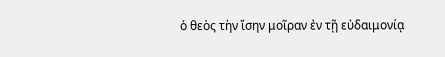ὁ θεὸς τὴν ἴσην μοῖραν ἐν τῇ εὐδαιμονίᾳ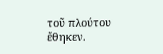τοῦ πλούτου ἔθηκεν.